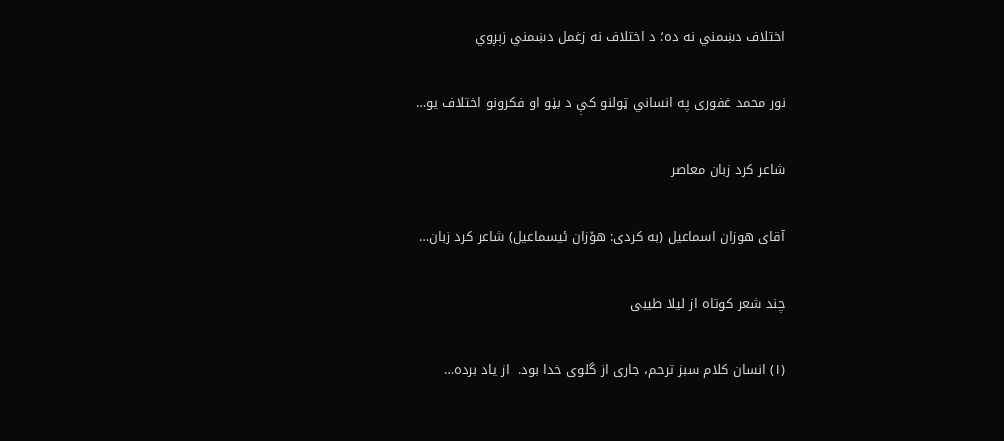اختلاف دښمني نه ده؛ د اختلاف نه زغمل دښمني زېږوي

نور محمد غفوری په انساني ټولنو کې د بڼو او فکرونو اختلاف یو…

شاعر کرد زبان معاصر

آقای هوزان اسماعیل (به کردی: هۆزان ئیسماعیل) شاعر کرد زبان…

چند شعر کوتاه از لیلا طیبی

(۱) انسان کلام سبز ترحم، جاری از گلوی خدا بود.  از یاد برده…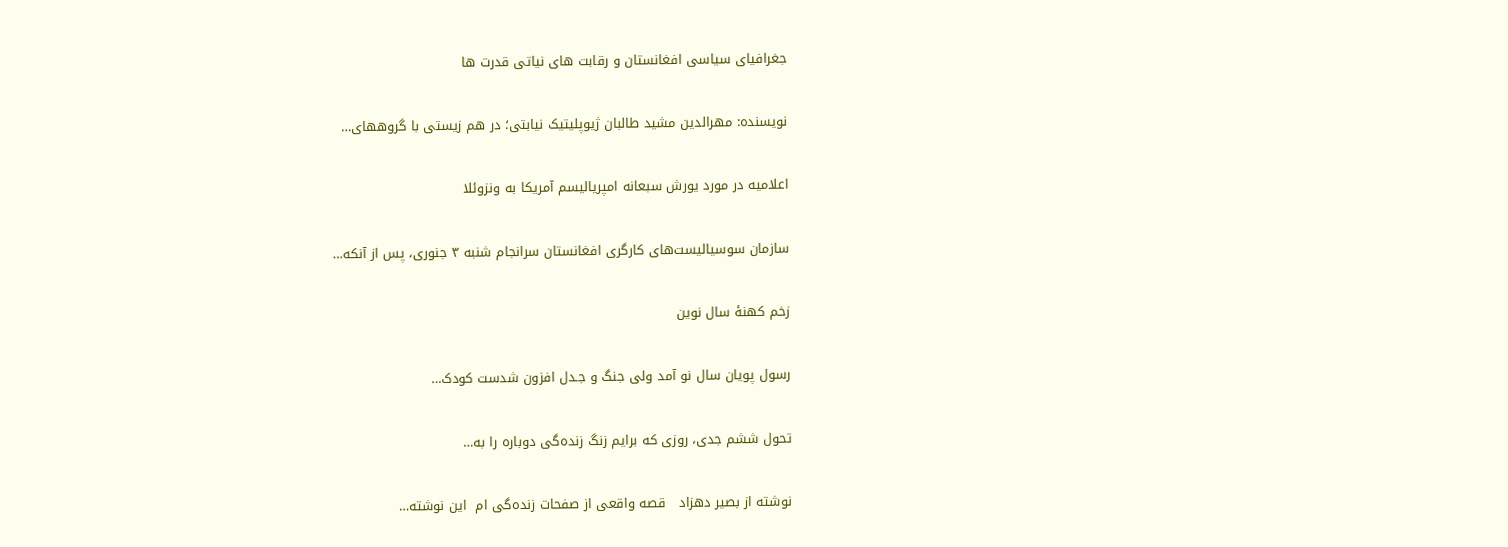جغرافیای سیاسی افغانستان و رقابت های نیاتی قدرت ها

نویسنده: مهرالدین مشید طالبان ژیوپلیتیک نیابتی؛ در هم زیستی با گروههای…

اعلامیه در مورد یورش سبعانه امپریالیسم آمریکا به ونزوئلا

سازمان سوسیالیست‌های کارگری افغانستان سرانجام شنبه ۳ جنوری، پس از آنکه…

زخم کهنۀ سال نوین

رسول پویان سال نو آمد ولی جنگ و جـدل افزون شدست کودک…

تحول ششم جدی، روزی که برایم زنگ زنده‌گی دوباره را به…

نوشته از بصیر دهزاد   قصه واقعی از صفحات زنده‌گی ام  این نوشته…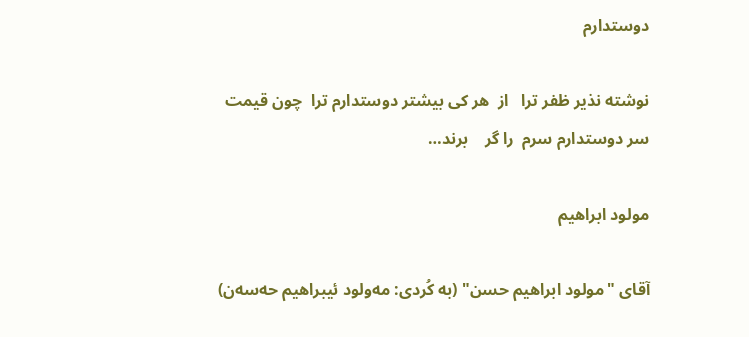دوستدارم

نوشته نذیر ظفر ترا   از  هر کی بیشتر دوستدارم ترا  چون قیمت  سر دوستدارم سرم  را گر    برند…

مولود ابراهیم

آقای "مولود ابراهیم حسن" (به کُردی: مەولود ئیبراهیم حەسەن)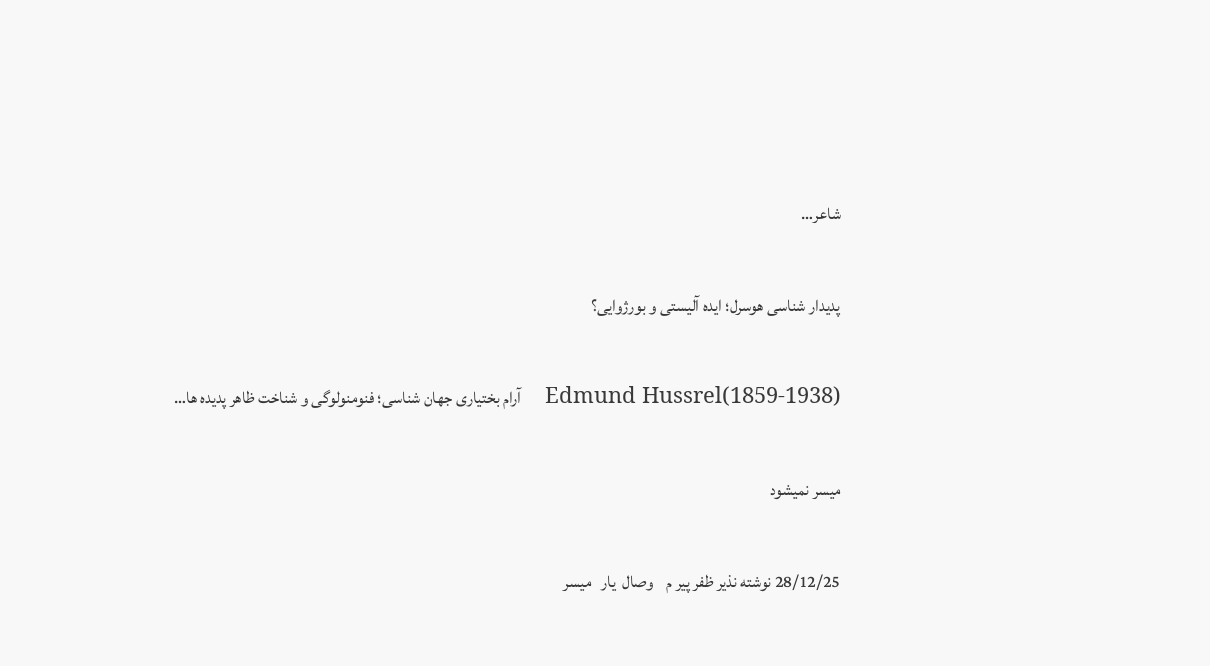شاعر…

پدیدار شناسی هوسرل؛ ایده آلیستی و بورژوایی؟

Edmund Hussrel(1859-1938)    آرام بختیاری جهان شناسی؛ فنومنولوگی و شناخت ظاهر پدیده ها…

ميسر نميشود

28/12/25 نوشته نذير ظفر پير م    وصال  يار   ميسر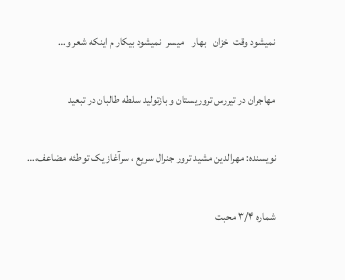نميشود وقت  خزان   بهار    ميسر  نميشود بيكار م اينكه شعر و…

مهاجران در تیررس تروریستان و بازتولید سلطه طالبان در تبعید

نویسنده: مهرالدین مشید ترور جنرال سریع ، سرآغاز یک توطئه مضاعف،…

شماره ۳/۴ محبت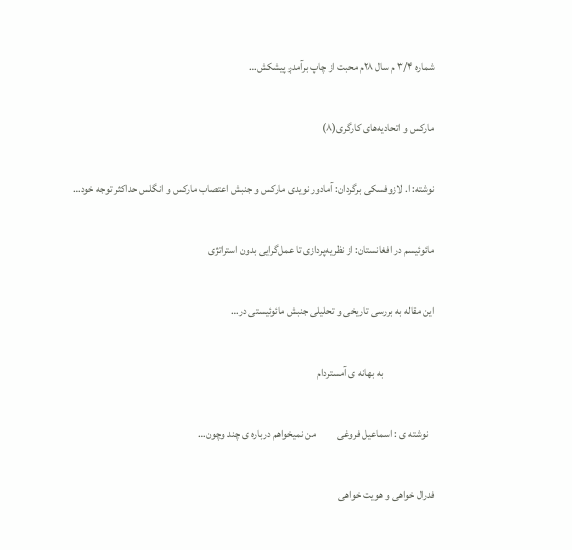شماره ۳/۴ م سال ۲۸م محبت از چاپ برآمدږ پیشکش…

مارکس و اتحادیه‌های کارگری(۸)

نوشته: ا. لازوفسکی برگردان: آمادور نویدی مارکس و جنبش اعتصاب مارکس و انگلس حداکثر توجه خود…

مائوئیسم در افغانستان: از نظریه‌پردازی تا عمل‌گرایی بدون استراتژی

این مقاله به بررسی تاریخی و تحلیلی جنبش مائوئیستی در…

                        به بهانه ی آمستردام

   نوشته ی : اسماعیل فروغی          من نمیخواهم درباره ی چند وچون…

فدرال خواهی و هویت خواهی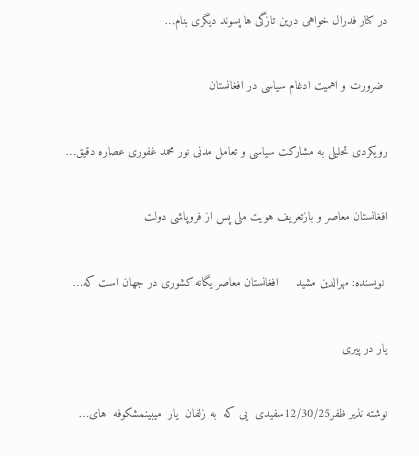در کنار فدرال خواهی درین تازگی ها پسوند دیگری بنام…

 ضرورت و اهمیت ادغام سیاسی در افغانستان

رویکردی تحلیلی به مشارکت سیاسی و تعامل مدنی نور محمد غفوری عصاره دقیق…

افغانستان معاصر و بازتعریف هویت ملی پس از فروپاشی دولت

 نویسنده: مهرالدین مشید     افغانستان معاصر یگانه کشوری در جهان است که…

یار در پیری

نوشته نذیر ظفر12/30/25سفیدی  يى که  به زلفان  یار  میبینمشکوفه  هاى…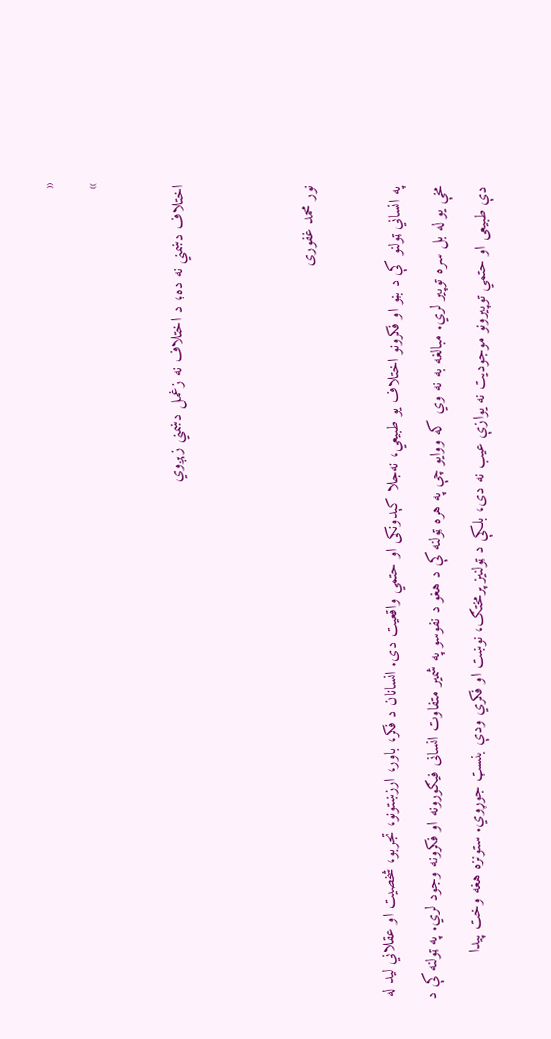«
»

اختلاف دښمني نه ده؛ د اختلاف نه زغمل دښمني زېږوي


نور محمد غفوری

په انساني ټولنو کې د بڼو او فکرونو اختلاف یو طبیعي، نه‌جلا کېدونکی او حتمي واقعیت دی. انسانان د فکر، باور، ارزښتونو، تجربو، شخصیت او عقلاني لید له مخې یو له بل سره توپیر لري. مبالغه به نه وي که ووایو چې په هره ټولنه کې د هغو د نفوسو په شمیر متفاوت انسانی فیګورونه او فکرونه وجود لري. په ټولنه کې د دې طبیعی او حتمي توپیرونو موجودیت نه یوازې عیب نه دی، بلکې د ټولنیز پرمختګ، نوښت او فکري ودې بنسټ جوړوي. ستونزه هغه وخت پیدا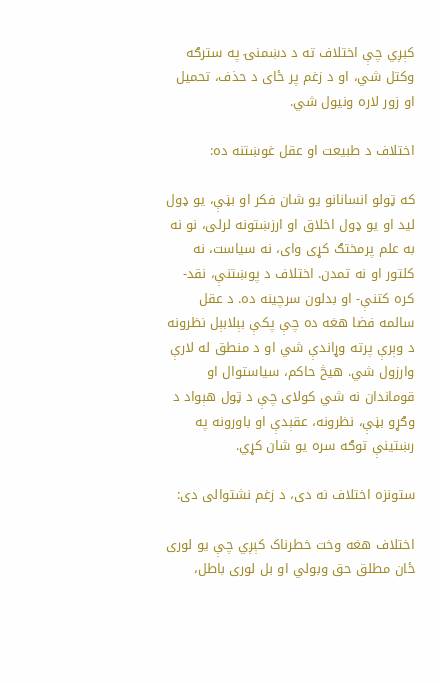کېږي چې اختلاف ته د دښمنۍ په سترګه وکتل شي، او د زغم پر ځای د حذف، تحمیل او زور لاره ونیول شي.

اختلاف د طبیعت او عقل غوښتنه ده:

که ټولو انسانانو یو شان فکر او بڼې، یو ډول لید او یو ډول اخلاق او ارزښتونه لرلی، نو نه به علم پرمختګ کړی وای، نه سیاست، نه کلتور او نه تمدن. اختلاف د پوښتنې، نقد- کره کتنې- او بدلون سرچینه ده. د عقل سالمه فضا هغه ده چې پکې بېلابېل نظرونه د وېرې پرته وړاندې شي او د منطق له لارې وارزول شي. هیڅ حاکم، سیاستوال او قوماندان نه شي کولای چې د ټول هېواد د وګړو بڼې، نظرونه، عقېدې او باورونه په رښتینې توګه سره یو شان کړي.

ستونزه اختلاف نه دی، د زغم نشتوالی دی:

اختلاف هغه وخت خطرناک کېږي چې یو لوری ځان مطلق حق وبولي او بل لوری باطل،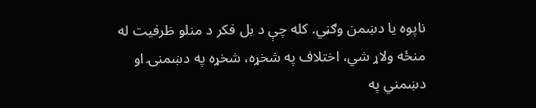ناپوه یا دښمن وګڼي. کله چې د بل فکر د منلو ظرفیت له منځه ولاړ شي، اختلاف په شخړه، شخړه په دښمنۍ او دښمني په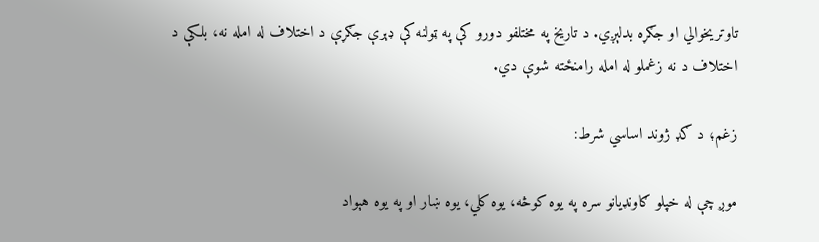تاوتریخوالي او جګړه بدلېږي. د تاریخ په مختلفو دورو کې په ټولنه کې ډېرې جګړې د اختلاف له امله نه، بلکې د اختلاف د نه زغملو له امله رامنځته شوې دي.

زغم؛ د ګډ ژوند اساسي شرط:

موږ چې له خپلو ګاونډیانو سره په یوه کوڅه، یوه کلي، یوه ښار او په یوه هېواد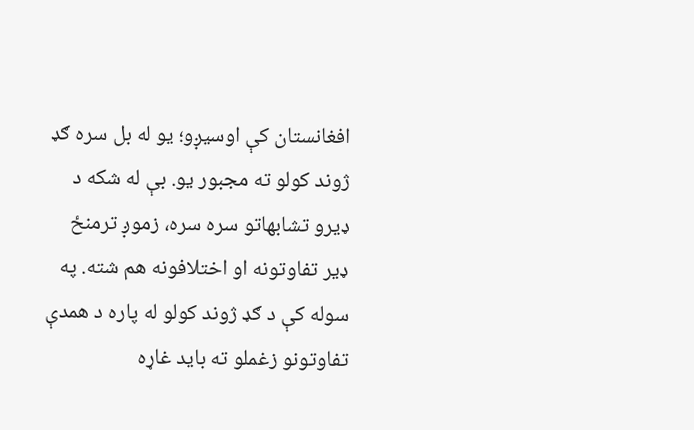افغانستان کې اوسیږو؛ یو له بل سره ګډ ژوند کولو ته مجبور یو. بې له شکه د ډیرو تشابهاتو سره سره، زموږ ترمنځ ډیر تفاوتونه او اختلافونه هم شته. په سوله کې د ګډ ژوند کولو له پاره د همدې تفاوتونو زغملو ته باید غاړه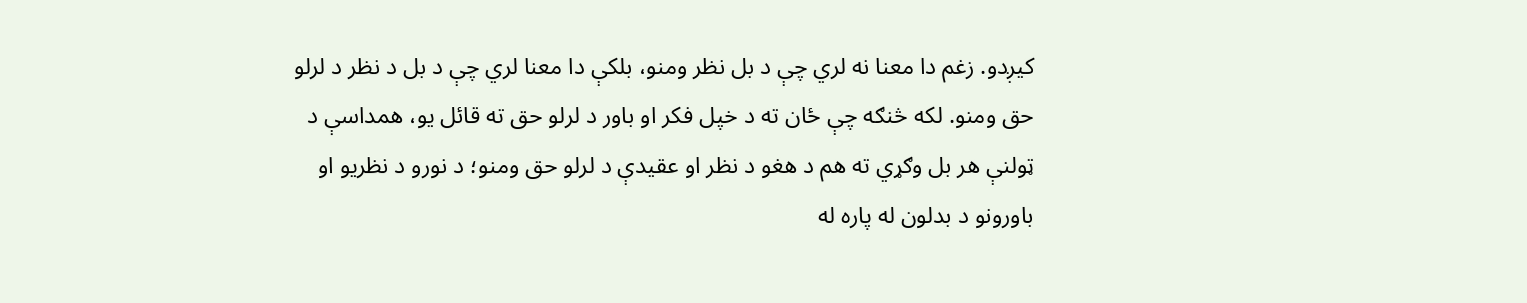کیږدو. زغم دا معنا نه لري چې د بل نظر ومنو، بلکې دا معنا لري چې د بل د نظر د لرلو حق ومنو. لکه څنګه چې ځان ته د خپل فکر او باور د لرلو حق ته قائل یو، همداسې د ټولنې هر بل وګړي ته هم د هغو د نظر او عقیدې د لرلو حق ومنو؛ د نورو د نظریو او باورونو د بدلون له پاره له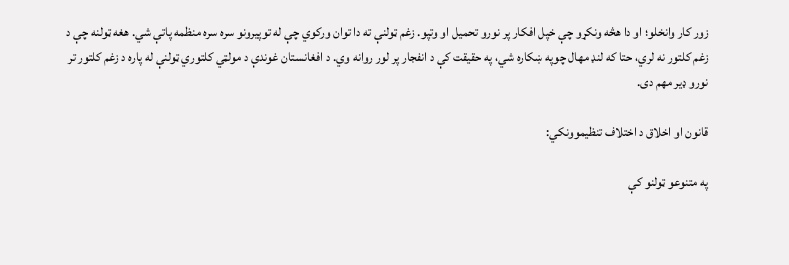زور کار وانخلو؛ او دا هڅه ونکړو چې خپل افکار پر نورو تحمیل او وتپو. زغم ټولنې ته دا توان ورکوي چې له توپیرونو سره سره منظمه پاتې شي. هغه ټولنه چې د زغم کلتور نه لري، حتا که لنډ مهال چوپه ښکاره شي، په حقیقت کې د انفجار پر لور روانه وي. د افغانستان غوندې د مولټي کلتوري ټولنې له پاره د زغم کلتور تر نورو ډیر مهم دی.

قانون او اخلاق د اختلاف تنظیموونکي:

په متنوعو ټولنو کې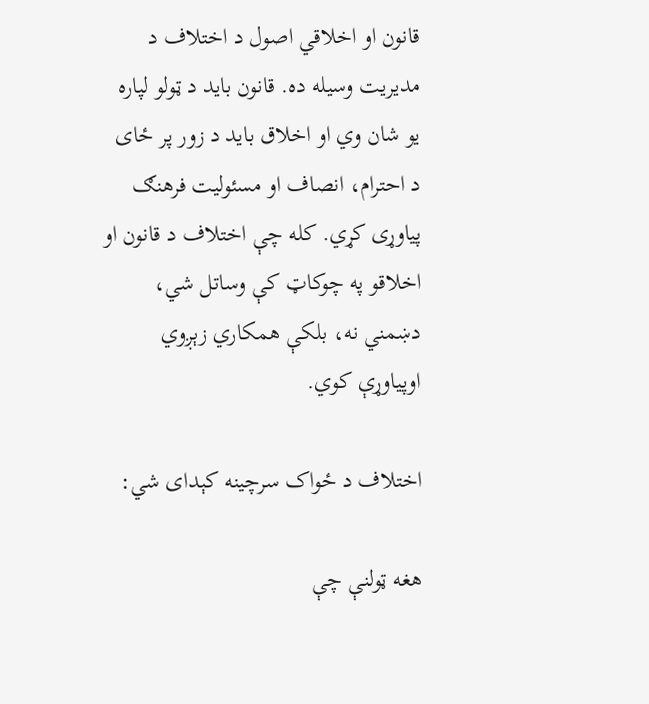قانون او اخلاقي اصول د اختلاف د مدیریت وسیله ده. قانون باید د ټولو لپاره یو شان وي او اخلاق باید د زور پر ځای د احترام، انصاف او مسئولیت فرهنګ پیاوړی کړي. کله چې اختلاف د قانون او اخلاقو په چوکاټ کې وساتل شي، دښمني نه، بلکې همکاري زېږوي اوپیاوړې کوي.

اختلاف د ځواک سرچینه کېدای شي:

هغه ټولنې چې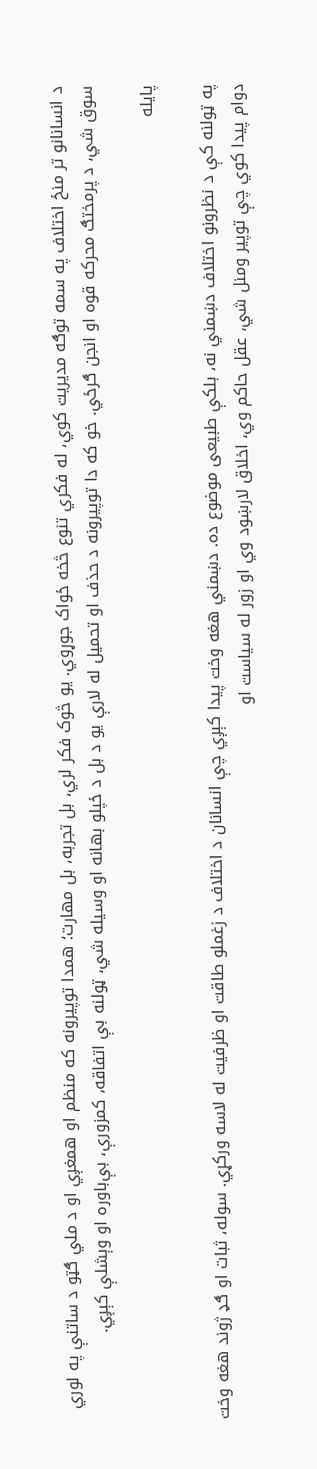د انسانانو تر منځ اختلاف په سمه توګه مدیریت کوي، له فکري تنوع څخه ځواک جوړوي. یو څوک فکر لري، بل تجربه، بل مهارت؛ همدا توپیرونه که منظم او همغږي او د ملي ګټو د ساتنې په لوري سوق شي، د پرمختګ محرکه قوه او انجن ګرځي. خو که دا توپیرونه د حذف او تحمیل له لارې یو د بل د ځپلو بهانه او وسیله شي، ټولنه بې اتفاقه، کمزورې، بې‌باوره او وېشلې کېږي.

پایله

په ټولنه کې د نظرونو اختلاف دښمني نه، بلکې طبیعی موضوع ده. دښمني هغه وخت پیدا کېږي چې انسانان د اختلاف د زغملو طاقت او ظرفیت له لاسه ورکړي. سوله، ثبات او ګډ ژوند هغه وخت دوام پیدا کوي چې توپیر ومنل شي، عقل حاکم وي، اخلاق لارښود وي او زور له سیاست او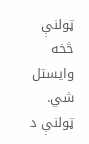ټولنې څخه وایستل شي.
ټولنې د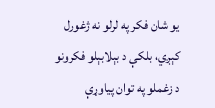یو شان فکر په لرلو نه ژغورل کېږي، بلکې د بېلابېلو فکرونو د زغملو په توان پیاوړې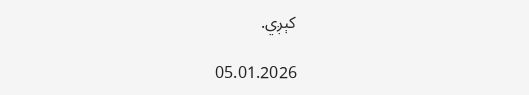کېږي.

05.01.2026